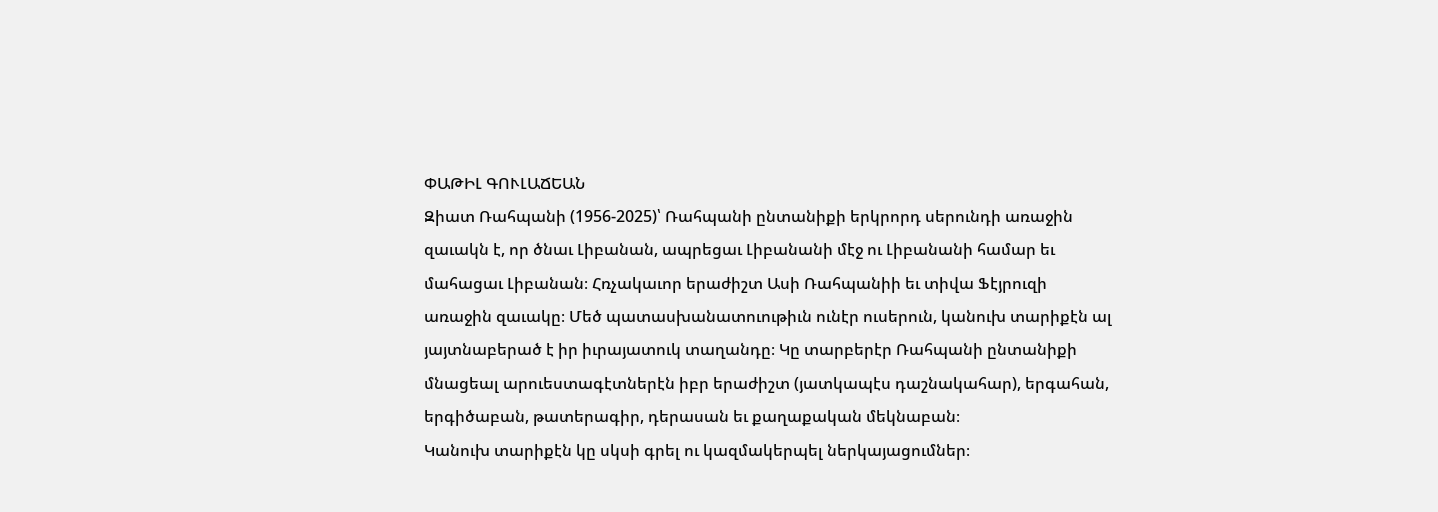ՓԱԹԻԼ ԳՈՒԼԱՃԵԱՆ
Զիատ Ռահպանի (1956-2025)՝ Ռահպանի ընտանիքի երկրորդ սերունդի առաջին զաւակն է, որ ծնաւ Լիբանան, ապրեցաւ Լիբանանի մէջ ու Լիբանանի համար եւ մահացաւ Լիբանան։ Հռչակաւոր երաժիշտ Ասի Ռահպանիի եւ տիվա Ֆէյրուզի առաջին զաւակը։ Մեծ պատասխանատուութիւն ունէր ուսերուն, կանուխ տարիքէն ալ յայտնաբերած է իր իւրայատուկ տաղանդը։ Կը տարբերէր Ռահպանի ընտանիքի մնացեալ արուեստագէտներէն իբր երաժիշտ (յատկապէս դաշնակահար), երգահան, երգիծաբան, թատերագիր, դերասան եւ քաղաքական մեկնաբան։
Կանուխ տարիքէն կը սկսի գրել ու կազմակերպել ներկայացումներ։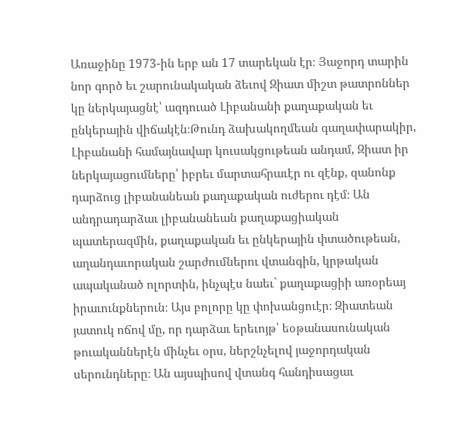Առաջինը 1973-ին երբ ան 17 տարեկան էր։ Յաջորդ տարին նոր գործ եւ շարունակական ձեւով Զիատ միշտ թատրոններ կը ներկայացնէ՝ ազդուած Լիբանանի քաղաքական եւ ընկերային վիճակէն։Թունդ ձախակողմեան գաղափարակիր, Լիբանանի համայնավար կուսակցութեան անդամ, Զիատ իր ներկայացումները՝ իբրեւ մարտահրաւէր ու զէնք, զանոնք դարձուց լիբանանեան քաղաքական ուժերու դէմ։ Ան անդրադարձաւ լիբանանեան քաղաքացիական պատերազմին, քաղաքական եւ ընկերային փտածութեան, աղանդաւորական շարժումներու վտանգին, կրթական ապականած ոլորտին, ինչպէս նաեւ` քաղաքացիի առօրեայ իրաւունքներուն։ Այս բոլորը կը փոխանցուէր։ Զիատեան յատուկ ոճով մը, որ դարձաւ երեւոյթ՝ եօթանասունական թուականներէն մինչեւ օրս, ներշնչելով յաջորդական սերունդները։ Ան այսպիսով վտանգ հանդիսացաւ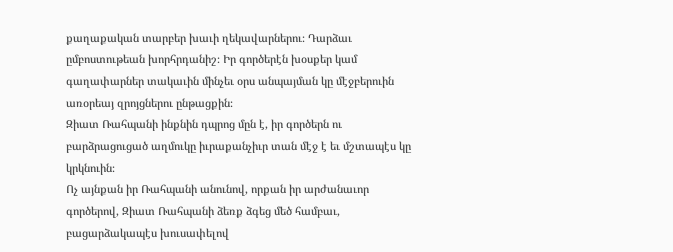քաղաքական տարբեր խաւի ղեկավարներու։ Դարձաւ ըմբոստութեան խորհրդանիշ։ Իր գործերէն խօսքեր կամ գաղափարներ տակաւին մինչեւ օրս անպայման կը մէջբերուին առօրեայ զրոյցներու ընթացքին։
Զիատ Ռահպանի ինքնին դպրոց մըն է, իր գործերն ու բարձրացուցած աղմուկը իւրաքանչիւր տան մէջ է եւ մշտապէս կը կրկնուին։
Ոչ այնքան իր Ռահպանի անունով, որքան իր արժանաւոր գործերով, Զիատ Ռահպանի ձեռք ձգեց մեծ համբաւ, բացարձակապէս խուսափելով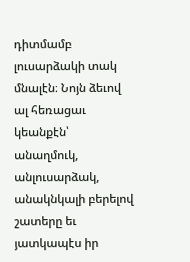դիտմամբ լուսարձակի տակ մնալէն։ Նոյն ձեւով ալ հեռացաւ կեանքէն՝ անաղմուկ, անլուսարձակ, անակնկալի բերելով շատերը եւ յատկապէս իր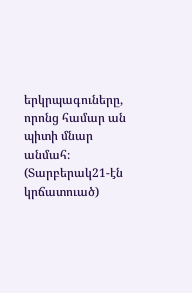երկրպագուները, որոնց համար ան պիտի մնար անմահ։
(Տարբերակ21-էն կրճատուած)